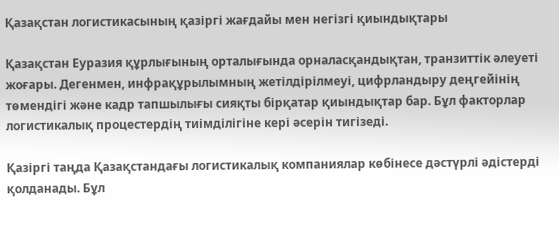Қазақстан логистикасының қазіргі жағдайы мен негізгі қиындықтары

Қазақстан Еуразия құрлығының орталығында орналасқандықтан, транзиттік әлеуеті жоғары. Дегенмен, инфрақұрылымның жетілдірілмеуі, цифрландыру деңгейінің төмендігі және кадр тапшылығы сияқты бірқатар қиындықтар бар. Бұл факторлар логистикалық процестердің тиімділігіне кері әсерін тигізеді.

Қазіргі таңда Қазақстандағы логистикалық компаниялар көбінесе дәстүрлі әдістерді қолданады. Бұл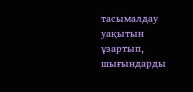тасымалдау уақытын ұзартып, шығындарды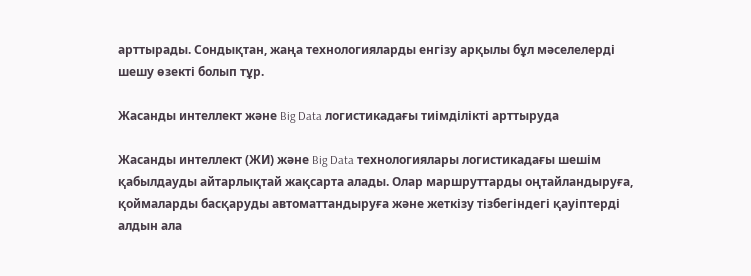арттырады. Сондықтан, жаңа технологияларды енгізу арқылы бұл мәселелерді шешу өзекті болып тұр.

Жасанды интеллект және Big Data логистикадағы тиімділікті арттыруда

Жасанды интеллект (ЖИ) және Big Data технологиялары логистикадағы шешім қабылдауды айтарлықтай жақсарта алады. Олар маршруттарды оңтайландыруға, қоймаларды басқаруды автоматтандыруға және жеткізу тізбегіндегі қауіптерді алдын ала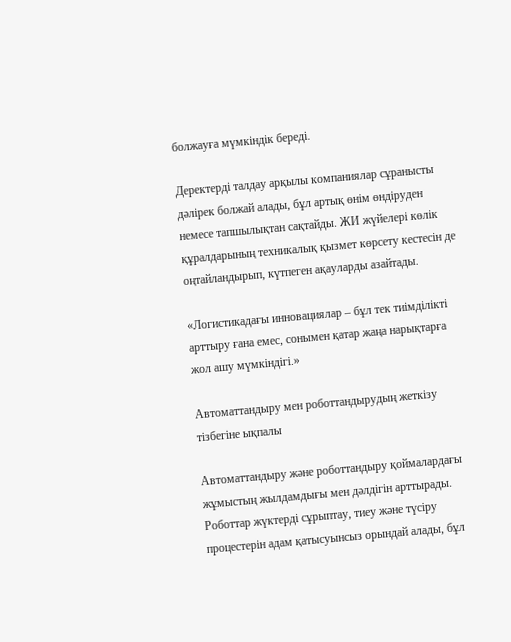болжауға мүмкіндік береді.

Деректерді талдау арқылы компаниялар сұранысты дәлірек болжай алады, бұл артық өнім өндіруден немесе тапшылықтан сақтайды. ЖИ жүйелері көлік құралдарының техникалық қызмет көрсету кестесін де оңтайландырып, күтпеген ақауларды азайтады.

«Логистикадағы инновациялар – бұл тек тиімділікті арттыру ғана емес, сонымен қатар жаңа нарықтарға жол ашу мүмкіндігі.»

Автоматтандыру мен роботтандырудың жеткізу тізбегіне ықпалы

Автоматтандыру және роботтандыру қоймалардағы жұмыстың жылдамдығы мен дәлдігін арттырады. Роботтар жүктерді сұрыптау, тиеу және түсіру процестерін адам қатысуынсыз орындай алады, бұл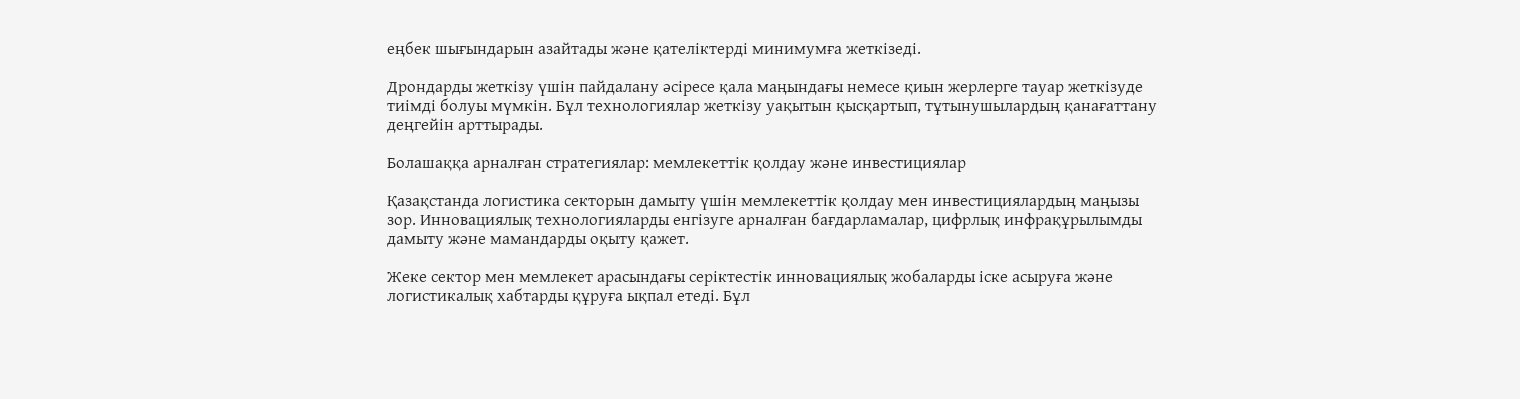еңбек шығындарын азайтады және қателіктерді минимумға жеткізеді.

Дрондарды жеткізу үшін пайдалану әсіресе қала маңындағы немесе қиын жерлерге тауар жеткізуде тиімді болуы мүмкін. Бұл технологиялар жеткізу уақытын қысқартып, тұтынушылардың қанағаттану деңгейін арттырады.

Болашаққа арналған стратегиялар: мемлекеттік қолдау және инвестициялар

Қазақстанда логистика секторын дамыту үшін мемлекеттік қолдау мен инвестициялардың маңызы зор. Инновациялық технологияларды енгізуге арналған бағдарламалар, цифрлық инфрақұрылымды дамыту және мамандарды оқыту қажет.

Жеке сектор мен мемлекет арасындағы серіктестік инновациялық жобаларды іске асыруға және логистикалық хабтарды құруға ықпал етеді. Бұл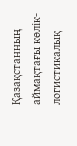Қазақстанның аймақтағы көлік-логистикалық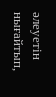әлеуетін нығайтып,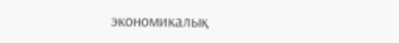экономикалық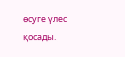өсуге үлес қосады.